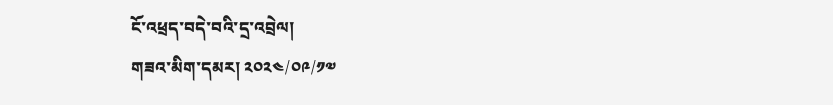ངོ་འཕྲད་བདེ་བའི་དྲ་འབྲེལ།
གཟའ་མིག་དམར། ༢༠༢༤/༠༩/༡༧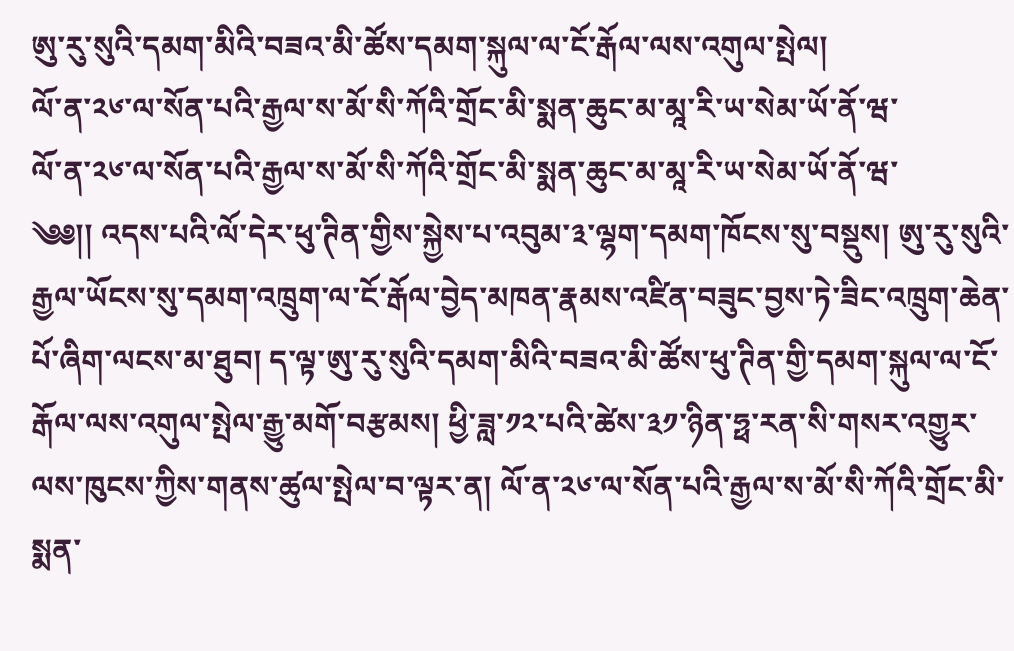ཨུ་རུ་སུའི་དམག་མིའི་བཟའ་མི་ཚོས་དམག་སྐུལ་ལ་ངོ་རྒོལ་ལས་འགུལ་སྤེལ།
ལོ་ན་༢༦་ལ་སོན་པའི་རྒྱལ་ས་མོ་སི་ཀོའི་གྲོང་མི་སྨན་ཆུང་མ་མཱ་རི་ཡ་སེམ་ཡོ་ནོ་ཝ་
ལོ་ན་༢༦་ལ་སོན་པའི་རྒྱལ་ས་མོ་སི་ཀོའི་གྲོང་མི་སྨན་ཆུང་མ་མཱ་རི་ཡ་སེམ་ཡོ་ནོ་ཝ་
༄༅།། འདས་པའི་ལོ་དེར་ཕུ་ཊིན་གྱིས་སྐྱེས་པ་འབུམ་༣་ལྷག་དམག་ཁོངས་སུ་བསྡུས། ཨུ་རུ་སུའི་རྒྱལ་ཡོངས་སུ་དམག་འཁྲུག་ལ་ངོ་རྒོལ་བྱེད་མཁན་རྣམས་འཛིན་བཟུང་བྱས་ཏེ་ཟིང་འཁྲུག་ཆེན་པོ་ཞིག་ལངས་མ་ཐུབ། ད་ལྟ་ཨུ་རུ་སུའི་དམག་མིའི་བཟའ་མི་ཚོས་ཕུ་ཊིན་གྱི་དམག་སྐུལ་ལ་ངོ་རྒོལ་ལས་འགུལ་སྤེལ་རྒྱུ་མགོ་བརྩམས། ཕྱི་ཟླ་༡༢་པའི་ཚེས་༣༡་ཉིན་ཧྥ་རན་སི་གསར་འགྱུར་ལས་ཁུངས་ཀྱིས་གནས་ཚུལ་སྤེལ་བ་ལྟར་ན། ལོ་ན་༢༦་ལ་སོན་པའི་རྒྱལ་ས་མོ་སི་ཀོའི་གྲོང་མི་སྨན་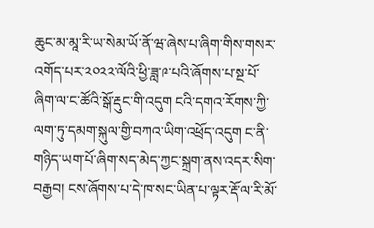ཆུང་མ་མཱ་རི་ཡ་སེམ་ཡོ་ནོ་ཝ་ཞེས་པ་ཞིག་གིས་གསར་འགོད་པར་༢༠༢༢་ལོའི་ཕྱི་ཟླ་༩་པའི་ཞོགས་པ་སྔ་པོ་ཞིག་ལ་ང་ཚོའི་སྒོ་རྡུང་གི་འདུག ངའི་དགའ་རོགས་ཀྱི་ལག་ཏུ་དམག་སྐུལ་གྱི་བཀའ་ཡིག་འཕྲོད་འདུག ང་ནི་གཉིད་ཡག་པོ་ཞིག་སད་མེད་ཀྱང་སྐྲག་ནས་འདར་སིག་བརྒྱབ། ངས་ཞོགས་པ་དེ་ཁ་སང་ཡིན་པ་ལྟར་རྡོ་ལ་རི་མོ་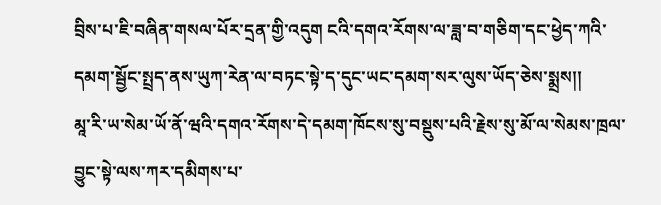བྲིས་པ་ཇི་བཞིན་གསལ་པོར་དྲན་གྱི་འདུག ངའི་དགའ་རོགས་ལ་ཟླ་བ་གཅིག་དང་ཕྱེད་ཀའི་དམག་སྦྱོང་སྤྲད་ནས་ཡུཀ་རེན་ལ་བཏང་སྟེ་ད་དུང་ཡང་དམག་སར་ལུས་ཡོད་ཅེས་སྨྲས།།
མཱ་རི་ཡ་སེམ་ཡོ་ནོ་ཝའི་དགའ་རོགས་དེ་དམག་ཁོངས་སུ་བསྡུས་པའི་རྗེས་སུ་མོ་ལ་སེམས་ཁྲལ་བྱུང་སྟེ་ལས་ཀར་དམིགས་པ་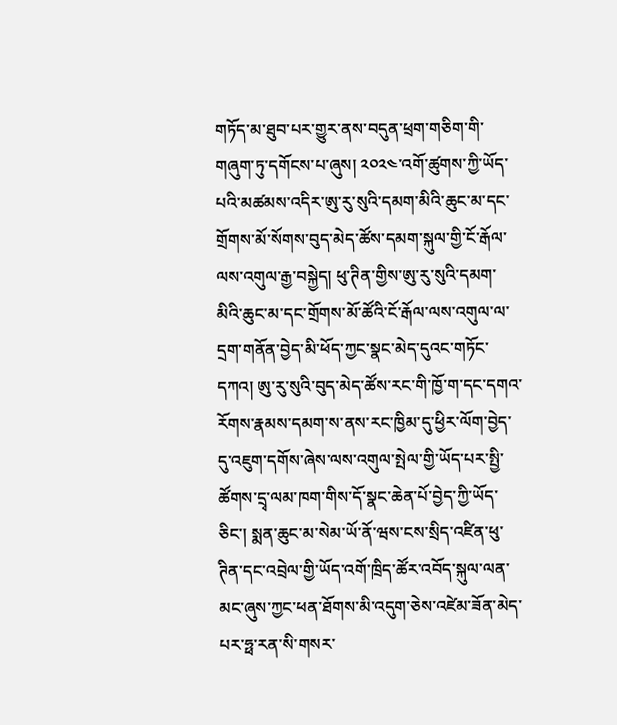གཏོད་མ་ཐུབ་པར་གྱུར་ནས་བདུན་ཕྲག་གཅིག་གི་གཞུག་ཏུ་དགོངས་པ་ཞུས། ༢༠༢༤་འགོ་ཚུགས་ཀྱི་ཡོད་པའི་མཚམས་འདིར་ཨུ་རུ་སུའི་དམག་མིའི་ཆུང་མ་དང་གྲོགས་མོ་སོགས་བུད་མེད་ཚོས་དམག་སྐུལ་གྱི་ངོ་རྒོལ་ལས་འགུལ་རྒྱ་བསྐྱེད། ཕུ་ཊིན་གྱིས་ཨུ་རུ་སུའི་དམག་མིའི་ཆུང་མ་དང་གྲོགས་མོ་ཚོའི་ངོ་རྒོལ་ལས་འགུལ་ལ་དྲག་གནོན་བྱེད་མི་ཕོད་ཀྱང་སྣང་མེད་དུའང་གཏོང་དཀའ། ཨུ་རུ་སུའི་བུད་མེད་ཚོས་རང་གི་ཁྱོ་ག་དང་དགའ་རོགས་རྣམས་དམག་ས་ནས་རང་ཁྱིམ་དུ་ཕྱིར་ལོག་བྱེད་དུ་འཇུག་དགོས་ཞེས་ལས་འགུལ་སྤེལ་གྱི་ཡོད་པར་སྤྱི་ཚོགས་དྲྭ་ལམ་ཁག་གིས་དོ་སྣང་ཆེན་པོ་བྱེད་ཀྱི་ཡོད་ཅིང་། སྨན་ཆུང་མ་སེམ་ཡོ་ནོ་ཝས་ངས་སྲིད་འཛིན་ཕུ་ཊིན་དང་འབྲེལ་གྱི་ཡོད་འགོ་ཁྲིད་ཚོར་འབོད་སྐུལ་ལན་མང་ཞུས་ཀྱང་ཕན་ཐོགས་མི་འདུག་ཅེས་འཛེམ་ཟོན་མེད་པར་ཧྥ་རན་སི་གསར་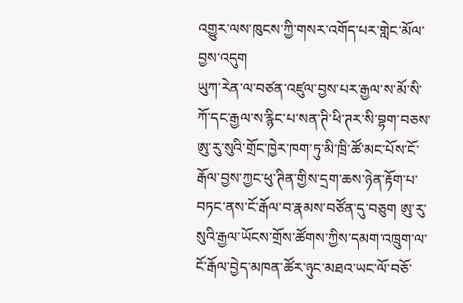འགྱུར་ལས་ཁུངས་ཀྱི་གསར་འགོད་པར་གླེང་མོལ་བྱས་འདུག
ཡུཀ་རེན་ལ་བཙན་འཛུལ་བྱས་པར་རྒྱལ་ས་མོ་སི་ཀོ་དང་རྒྱལ་ས་རྙིང་པ་སན་ཊི་ཕི་ཊར་སི་བྷག་བཅས་ཨུ་རུ་སུའི་གྲོང་ཁྱེར་ཁག་ཏུ་མི་ཁྲི་ཚོ་མང་པོས་ངོ་རྒོལ་བྱས་ཀྱང་ཕུ་ཊིན་གྱིས་དྲག་ཆས་ཉེན་རྟོག་པ་བཏང་ནས་ངོ་རྒོལ་བ་རྣམས་བཙོན་དུ་བཅུག ཨུ་རུ་སུའི་རྒྱལ་ཡོངས་གྲོས་ཚོགས་ཀྱིས་དམག་འཁྲུག་ལ་ངོ་རྒོལ་བྱེད་མཁན་ཚོར་ཉུང་མཐའ་ཡང་ལོ་བཅོ་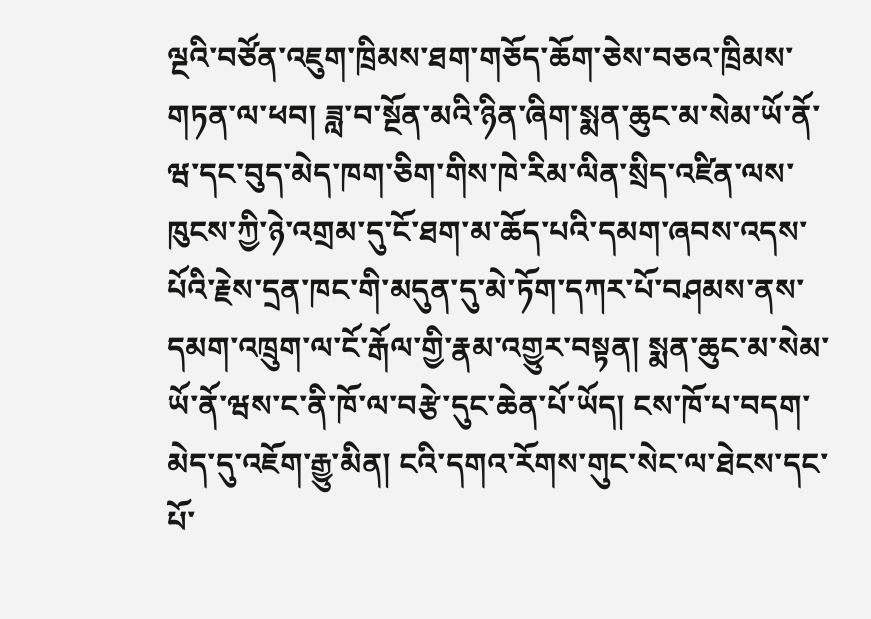ལྔའི་བཙོན་འཇུག་ཁྲིམས་ཐག་གཅོད་ཆོག་ཅེས་བཅའ་ཁྲིམས་གཏན་ལ་ཕབ། ཟླ་བ་སྔོན་མའི་ཉིན་ཞིག་སྨན་ཆུང་མ་སེམ་ཡོ་ནོ་ཝ་དང་བུད་མེད་ཁག་ཅིག་གིས་ཁེ་རིམ་ལིན་སྲིད་འཛིན་ལས་ཁུངས་ཀྱི་ཉེ་འགྲམ་དུ་ངོ་ཐག་མ་ཆོད་པའི་དམག་ཞབས་འདས་པོའི་རྗེས་དྲན་ཁང་གི་མདུན་དུ་མེ་ཏོག་དཀར་པོ་བཤམས་ནས་དམག་འཁྲུག་ལ་ངོ་རྒོལ་གྱི་རྣམ་འགྱུར་བསྟན། སྨན་ཆུང་མ་སེམ་ཡོ་ནོ་ཝས་ང་ནི་ཁོ་ལ་བརྩེ་དུང་ཆེན་པོ་ཡོད། ངས་ཁོ་པ་བདག་མེད་དུ་འཇོག་རྒྱུ་མིན། ངའི་དགའ་རོགས་གུང་སེང་ལ་ཐེངས་དང་པོ་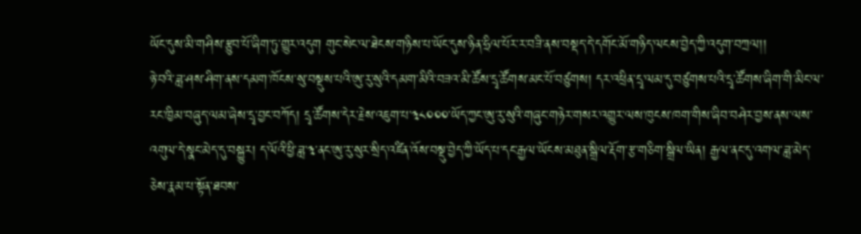ཡོང་དུས་མི་གཤིས་རྩུབ་པོ་ཞིག་ཏུ་གྱུར་འདུག གུང་སེང་ལ་ཐེངས་གཉིས་པ་ཡོང་དུས་ཉིན་ཧྲིལ་པོར་ར་བཟི་ནས་བསྡད་དེ་དགོང་མོ་གཉིད་ལངས་བྱེད་ཀྱི་འདུག་བཀྲལ།།
ཉེ་བའི་ཟླ་ཤས་ཤིག་ནས་དམག་ཁོངས་སུ་བསྡུས་པའི་ཨུ་རུ་སུའི་དམག་མིའི་བཟའ་མི་ཚོས་དྲྭ་ཚོགས་མང་པོ་བཙུགས། དར་འཕྲིན་དྲྭ་ལམ་དུ་བཙུགས་པའི་དྲྭ་ཚོགས་ཞིག་གི་མིང་ལ་རང་ཁྱིམ་བཞུད་ལམ་ཞེས་དྲྭ་བྱང་བཀོད། དྲྭ་ཚོགས་དེར་རྗེས་འཇུག་པ་༣༨༠༠༠་ཡོད་ཀྱང་ཨུ་རུ་སུའི་གཞུང་གཉེར་གསར་འགྱུར་ལས་ཁུངས་ཁག་གིས་ཞིབ་བཤེར་བྱས་ནས་ལས་འགུལ་དེ་སྣང་མེད་དུ་བསྐྱུར། ད་ལོའི་ཕྱི་ཟླ་༣་ནང་ཨུ་རུ་སུར་སྲིད་འཛིན་འོས་བསྡུ་བྱེད་ཀྱི་ཡོད་པ་དང་རྒྱལ་ཡོངས་མཐུན་སྒྲིལ་རྡོག་རྩ་གཅིག་སྒྲིལ་ཡིན། རྒྱལ་ནང་དུ་འགལ་ཟླ་མེད་ཅེས་རྣམ་པ་སྟོན་ཐབས་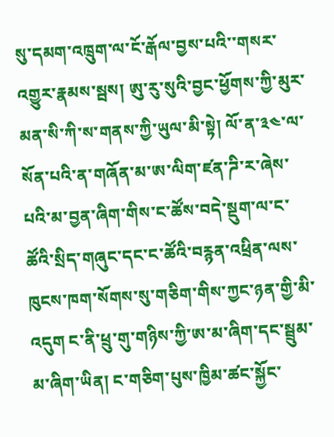སུ་དམག་འཁྲུག་ལ་ངོ་རྒོལ་བྱས་པའི་་གསར་འགྱུར་རྣམས་སྦས། ཨུ་རུ་སུའི་བྱང་ཕྱོགས་ཀྱི་མུར་མན་སི་ཀི་ས་གནས་ཀྱི་ཡུལ་མི་སྟེ། ལོ་ན་༣༤་ལ་སོན་པའི་ན་གཞོན་མ་ཨ་ལིག་ཛན་ཌི་ར་ཞེས་པའི་མ་བྱན་ཞིག་གིས་ང་ཚོས་བདེ་སྡུག་ལ་ང་ཚོའི་སྲིད་གཞུང་དང་ང་ཚོའི་བརྙན་འཕྲིན་ལས་ཁུངས་ཁག་སོགས་སུ་གཅིག་གིས་ཀྱང་ཉན་གྱི་མི་འདུག ང་ནི་ཕྲུ་གུ་གཉིས་ཀྱི་ཨ་མ་ཞིག་དང་སྦྲུམ་མ་ཞིག་ཡིན། ང་གཅིག་པུས་ཁྱིམ་ཚང་སྐྱོང་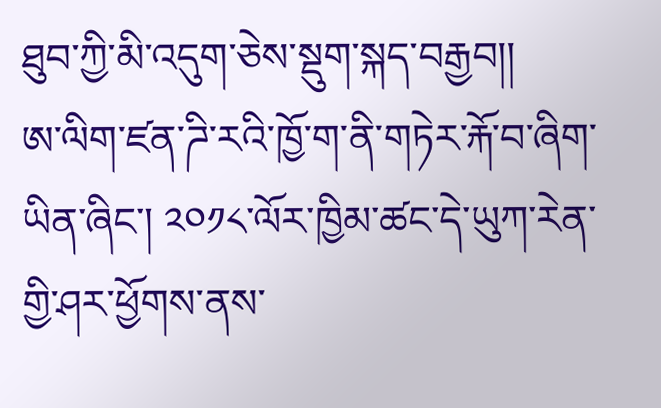ཐུབ་ཀྱི་མི་འདུག་ཅེས་སྡུག་སྐད་བརྒྱབ།།
ཨ་ལིག་ཛན་ཌི་རའི་ཁྱོ་ག་ནི་གཏེར་རྐོ་བ་ཞིག་ཡིན་ཞིང་། ༢༠༡༨་ལོར་ཁྱིམ་ཚང་དེ་ཡུཀ་རེན་གྱི་ཤར་ཕྱོགས་ནས་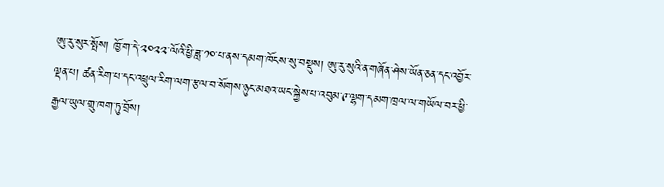ཨུ་རུ་སུར་སྤོས། ཁྱོ་ག་དེ་༢༠༢༢་ལོའི་ཕྱི་ཟླ་༡༠་པ་ནས་དམག་ཁོངས་སུ་བསྡུས། ཨུ་རུ་སུའི་ན་གཞོན་ཤེས་ཡོན་ཅན་དང་འབྱོར་ལྡན་པ། ཚན་རིག་པ་དང་འཕྲུལ་རིག་ལག་རྩལ་བ་སོགས་ཉུང་མཐའ་ཡང་སྐྱེས་པ་འབུམ་༩་ལྷག་དམག་ཁྲལ་ལ་གཡོལ་བར་ཕྱི་རྒྱལ་ཡུལ་གྲུ་ཁག་ཏུ་བྲོས།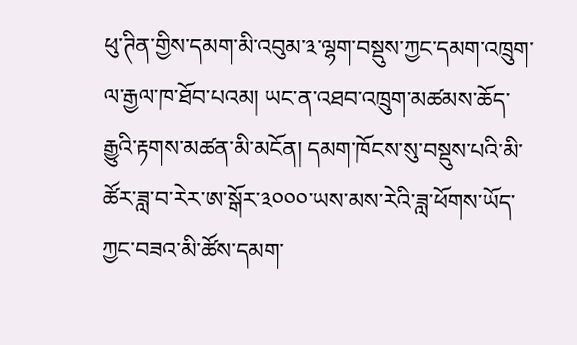ཕུ་ཊིན་གྱིས་དམག་མི་འབུམ་༣་ལྷག་བསྡུས་ཀྱང་དམག་འཁྲུག་ལ་རྒྱལ་ཁ་ཐོབ་པའམ། ཡང་ན་འཐབ་འཁྲུག་མཚམས་ཆོད་རྒྱུའི་རྟགས་མཚན་མི་མངོན། དམག་ཁོངས་སུ་བསྡུས་པའི་མི་ཚོར་ཟླ་བ་རེར་ཨ་སྒོར་༣༠༠༠་ཡས་མས་རེའི་ཟླ་ཕོགས་ཡོད་ཀྱང་བཟའ་མི་ཚོས་དམག་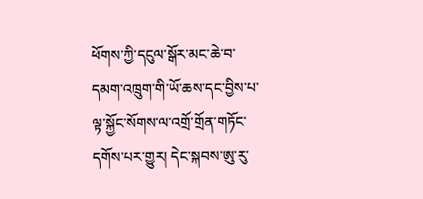ཕོགས་ཀྱི་དངུལ་སྒོར་མང་ཆེ་བ་དམག་འཁྲུག་གི་ཡོ་ཆས་དང་བྱིས་པ་ལྟ་སྐྱོང་སོགས་ལ་འགྲོ་གྲོན་གཏོང་དགོས་པར་གྱུར། དེང་སྐབས་ཨུ་རུ་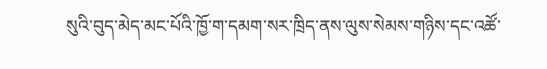སུའི་བུད་མེད་མང་པོའི་ཁྱོ་ག་དམག་སར་ཁྲིད་ནས་ལུས་སེམས་གཉིས་དང་འཚོ་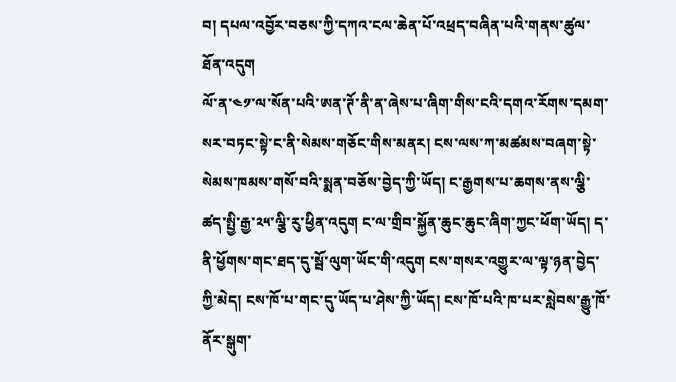བ། དཔལ་འབྱོར་བཅས་ཀྱི་དཀའ་ངལ་ཆེན་པོ་འཕྲད་བཞིན་པའི་གནས་ཚུལ་ཐོན་འདུག
ལོ་ན་༤༡་ལ་སོན་པའི་ཨན་ཊོ་ནི་ན་ཞེས་པ་ཞིག་གིས་ངའི་དགའ་རོགས་དམག་སར་བཏང་སྟེ་ང་ནི་སེམས་གཅོང་གིས་མནར། ངས་ལས་ཀ་མཚམས་བཞག་སྟེ་སེམས་ཁམས་གསོ་བའི་སྨན་བཅོས་བྱེད་ཀྱི་ཡོད། ང་རྒྱགས་པ་ཆགས་ནས་ལྕི་ཚད་སྤྱི་རྒྱ་༢༥་ལྕི་རུ་ཕྱིན་འདུག ང་ལ་གྲིབ་སྐྱོན་ཆུང་ཆུང་ཞིག་ཀྱང་ཕོག་ཡོད། ད་ནི་ཕྱོགས་གང་ཐད་དུ་སྦོ་ལུག་ཡོང་གི་འདུག ངས་གསར་འགྱུར་ལ་ལྟ་ཉན་བྱེད་ཀྱི་མེད། ངས་ཁོ་པ་གང་དུ་ཡོད་པ་ཤེས་ཀྱི་ཡོད། ངས་ཁོ་པའི་ཁ་པར་སླེབས་རྒྱུ་ཁོ་ནོར་སྒུག་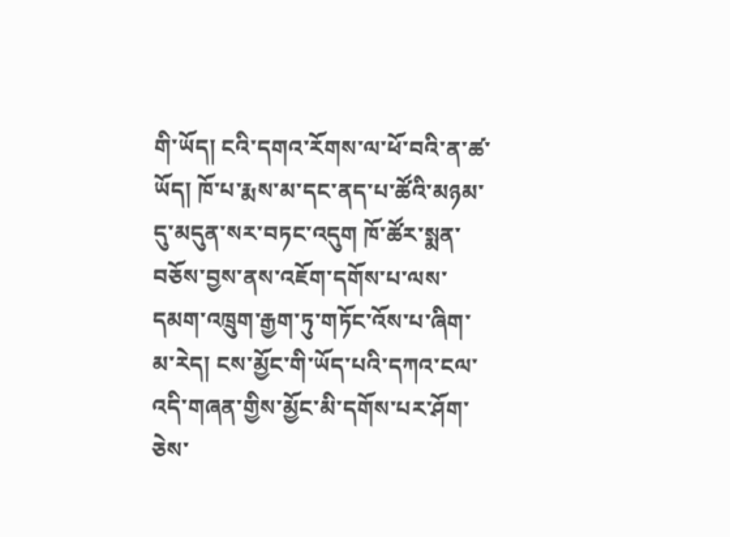གི་ཡོད། ངའི་དགའ་རོགས་ལ་ཕོ་བའི་ན་ཚ་ཡོད། ཁོ་པ་རྨས་མ་དང་ནད་པ་ཚོའི་མཉམ་དུ་མདུན་སར་བཏང་འདུག ཁོ་ཚོར་སྨན་བཅོས་བྱས་ནས་འཇོག་དགོས་པ་ལས་དམག་འཁྲུག་རྒྱག་ཏུ་གཏོང་འོས་པ་ཞིག་མ་རེད། ངས་མྱོང་གི་ཡོད་པའི་དཀའ་ངལ་འདི་གཞན་གྱིས་མྱོང་མི་དགོས་པར་ཤོག་ཅེས་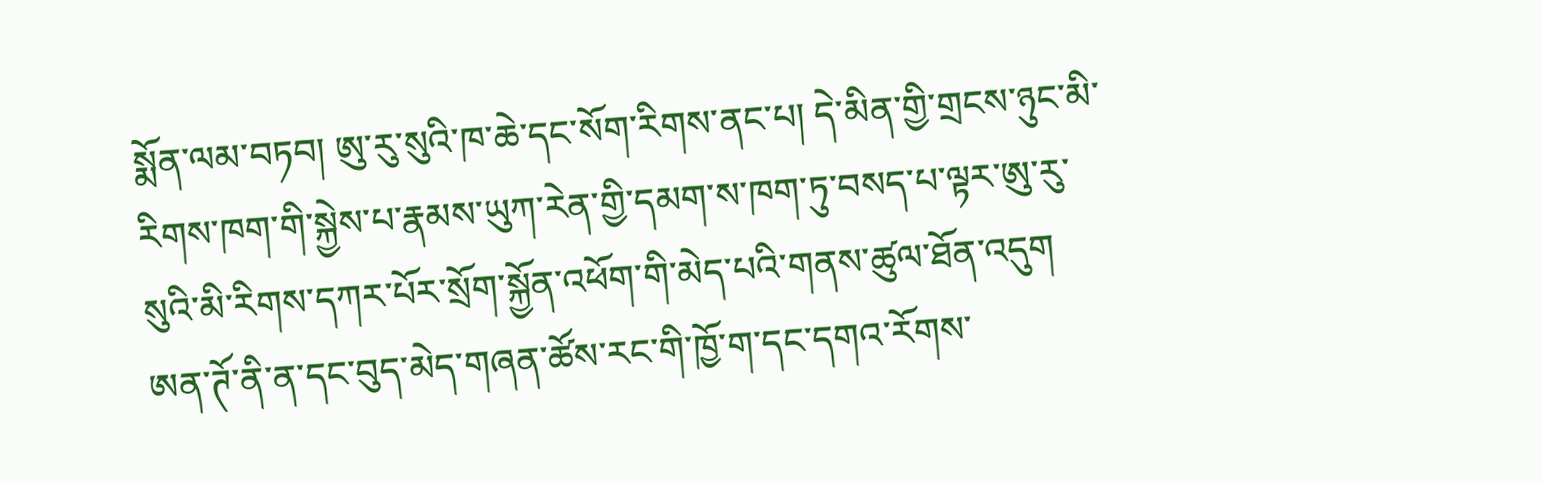སྨོན་ལམ་བཏབ། ཨུ་རུ་སུའི་ཁ་ཆེ་དང་སོག་རིགས་ནང་པ། དེ་མིན་གྱི་གྲངས་ཉུང་མི་རིགས་ཁག་གི་སྐྱེས་པ་རྣམས་ཡུཀ་རེན་གྱི་དམག་ས་ཁག་ཏུ་བསད་པ་ལྟར་ཨུ་རུ་སུའི་མི་རིགས་དཀར་པོར་སྲོག་སྐྱོན་འཕོག་གི་མེད་པའི་གནས་ཚུལ་ཐོན་འདུག
ཨན་ཊོ་ནི་ན་དང་བུད་མེད་གཞན་ཚོས་རང་གི་ཁྱོ་ག་དང་དགའ་རོགས་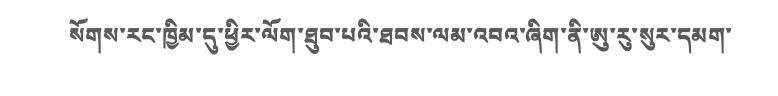སོགས་རང་ཁྱིམ་དུ་ཕྱིར་ལོག་ཐུབ་པའི་ཐབས་ལམ་འབའ་ཞིག་ནི་ཨུ་རུ་སུར་དམག་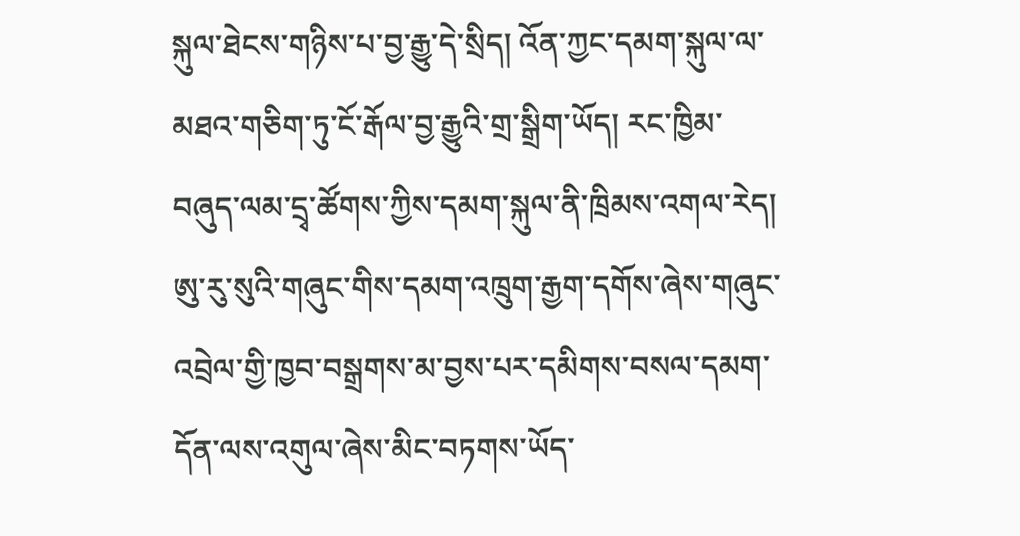སྐུལ་ཐེངས་གཉིས་པ་བྱ་རྒྱུ་དེ་སྲིད། འོན་ཀྱང་དམག་སྐུལ་ལ་མཐའ་གཅིག་ཏུ་ངོ་རྒོལ་བྱ་རྒྱུའི་གྲ་སྒྲིག་ཡོད། རང་ཁྱིམ་བཞུད་ལམ་དྲྭ་ཚོགས་ཀྱིས་དམག་སྐུལ་ནི་ཁྲིམས་འགལ་རེད། ཨུ་རུ་སུའི་གཞུང་གིས་དམག་འཁྲུག་རྒྱག་དགོས་ཞེས་གཞུང་འབྲེལ་གྱི་ཁྱབ་བསྒྲགས་མ་བྱས་པར་དམིགས་བསལ་དམག་དོན་ལས་འགུལ་ཞེས་མིང་བཏགས་ཡོད་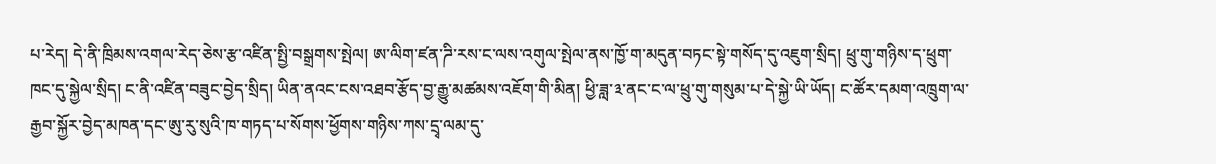པ་རེད། དེ་ནི་ཁྲིམས་འགལ་རེད་ཅེས་རྩ་འཛིན་སྤྱི་བསྒྲགས་སྤེལ། ཨ་ལིག་ཛན་ཌི་རས་ང་ལས་འགུལ་སྤེལ་ནས་ཁྱོ་ག་མདུན་བཏང་སྟེ་གསོད་དུ་འཇུག་སྲིད། ཕྲུ་གུ་གཉིས་ད་ཕྲུག་ཁང་དུ་སྐྱེལ་སྲིད། ང་ནི་འཛིན་བཟུང་བྱེད་སྲིད། ཡིན་ནའང་ངས་འཐབ་རྩོད་བྱ་རྒྱུ་མཚམས་འཇོག་གི་མིན། ཕྱི་ཟླ་༣་ནང་ང་ལ་ཕྲུ་གུ་གསུམ་པ་དེ་སྐྱེ་ཡི་ཡོད། ང་ཚོར་དམག་འཁྲུག་ལ་རྒྱབ་སྐྱོར་བྱེད་མཁན་དང་ཨུ་རུ་སུའི་ཁ་གཏད་པ་སོགས་ཕྱོགས་གཉིས་ཀས་དྲྭ་ལམ་དུ་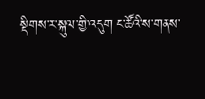སྡིགས་ར་སྐུལ་གྱི་འདུག ང་ཚོའི་ས་གནས་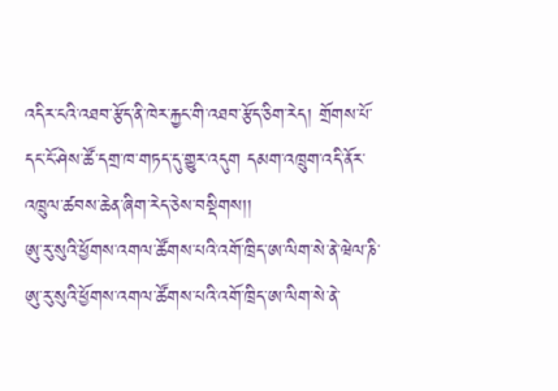འདིར་ངའི་འཐབ་རྩོད་ནི་ཁེར་རྐྱང་གི་འཐབ་རྩོད་ཅིག་རེད། གྲོགས་པོ་དང་ངོ་ཤེས་ཚོ་དགྲ་ཁ་གཏད་དུ་གྱུར་འདུག དམག་འཁྲུག་འདི་ནོར་འཁྲུལ་ཚབས་ཆེན་ཞིག་རེད་ཅེས་བསྡིགས།།
ཨུ་རུ་སུའི་ཕྱོགས་འགལ་ཚོགས་པའི་འགོ་ཁྲིད་ཨ་ལིག་སེ་ནེ་ཝེལ་ཎི་
ཨུ་རུ་སུའི་ཕྱོགས་འགལ་ཚོགས་པའི་འགོ་ཁྲིད་ཨ་ལིག་སེ་ནེ་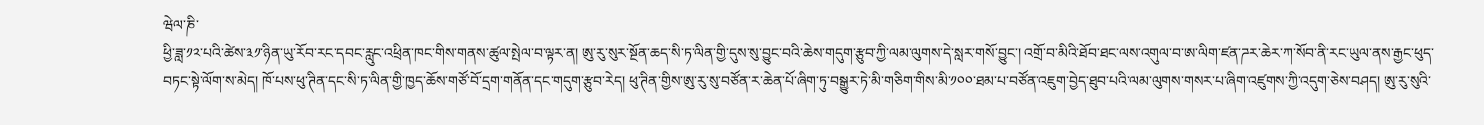ཝེལ་ཎི་
ཕྱི་ཟླ་༡༢་པའི་ཚེས་༣༡་ཉིན་ཡུ་རོབ་རང་དབང་རླུང་འཕྲིན་ཁང་གིས་གནས་ཚུལ་སྤེལ་བ་ལྟར་ན། ཨུ་རུ་སུར་སྔོན་ཆད་སི་ཏ་ལིན་གྱི་དུས་སུ་བྱུང་བའི་ཆེས་གདུག་རྩུབ་ཀྱི་ལམ་ལུགས་དེ་སླར་གསོ་བྱུང་། འགྲོ་བ་མིའི་ཐོབ་ཐང་ལས་འགུལ་བ་ཨ་ལིག་ཛན་ཌར་ཆེར་ཀ་སོབ་ནི་རང་ཡུལ་ནས་རྒྱང་ཕུད་བཏང་སྟེ་ལོག་ས་མེད། ཁོ་པས་ཕུ་ཊིན་དང་སི་ཏ་ལིན་གྱི་ཁྱད་ཆོས་གཙོ་བོ་དྲག་གནོན་དང་གདུག་རྩུབ་རེད། ཕུ་ཊིན་གྱིས་ཨུ་རུ་སུ་བཙོན་ར་ཆེན་པོ་ཞིག་ཏུ་བསྒྱུར་ཏེ་མི་གཅིག་གིས་མི་༡༠༠་ཐམ་པ་བཙོན་འཇུག་བྱེད་ཐུབ་པའི་ལམ་ལུགས་གསར་པ་ཞིག་འཛུགས་ཀྱི་འདུག་ཅེས་བཤད། ཨུ་རུ་སུའི་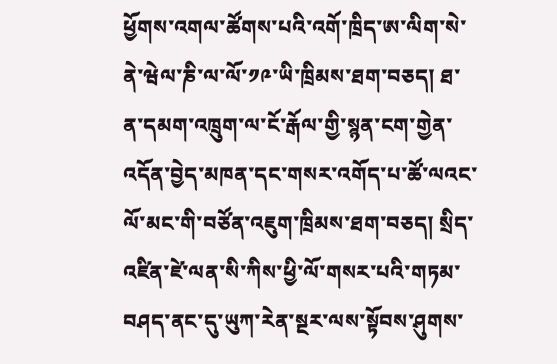ཕྱོགས་འགལ་ཚོགས་པའི་འགོ་ཁྲིད་ཨ་ལིག་སེ་ནེ་ཝེལ་ཎི་ལ་ལོ་༡༩་ཡི་ཁྲིམས་ཐག་བཅད། ཐ་ན་དམག་འཁྲུག་ལ་ངོ་རྒོལ་གྱི་སྙན་ངག་གྱེན་འདོན་བྱེད་མཁན་དང་གསར་འགོད་པ་ཚོ་ལའང་ལོ་མང་གི་བཙོན་འཇུག་ཁྲིམས་ཐག་བཅད། སྲིད་འཛིན་ཛེ་ལན་སི་ཀིས་ཕྱི་ལོ་གསར་པའི་གཏམ་བཤད་ནང་དུ་ཡུཀ་རེན་སྔར་ལས་སྟོབས་ཤུགས་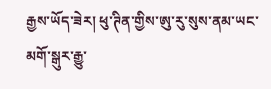རྒྱས་ཡོད་ཟེར། ཕུ་ཊིན་གྱིས་ཨུ་རུ་སུས་ནམ་ཡང་མགོ་སྒུར་རྒྱུ་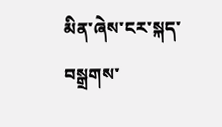མིན་ཞེས་ངར་སྐད་བསྒྲགས་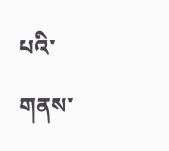པའི་གནས་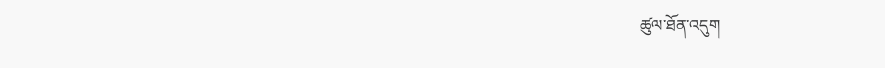ཚུལ་ཐོན་འདུག